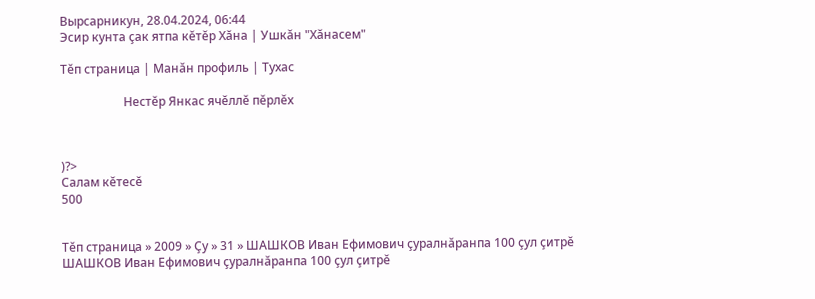Вырсарникун, 28.04.2024, 06:44
Эсир кунта çак ятпа кĕтĕр Хăна | Ушкăн "Хăнасем"

Тĕп страница | Манăн профиль | Тухас

                     Нестĕр Янкас ячĕллĕ пĕрлĕх



)?>
Салам кĕтесĕ
500


Тĕп страница » 2009 » Çу » 31 » ШАШКОВ Иван Ефимович çуралнăранпа 100 çул çитрĕ
ШАШКОВ Иван Ефимович çуралнăранпа 100 çул çитрĕ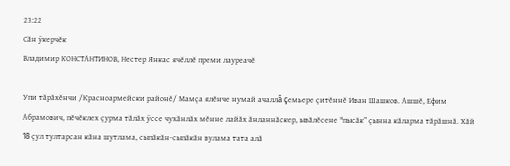23:22
Сăн ÿкерчĕк
Владимир КОНСТАНТИНОВ, Нестер Янкас ячĕллĕ преми лауреачĕ

Упи тăрăхĕнчи /Красноармейски районĕ/ Мамçа ялĕнче нумай ачаллă çемьере çитĕннĕ Иван Шашков. Ашшĕ, Ефим Абрамович, пĕчĕклех çурма тăлăх ÿссе чухăнлăх мĕнне лайăх ăнланнăскер, ывăлĕсене "пысăк” çынна кăларма тăрăшнă. Хăй 18 çул тултарсан кăна шутлама, сыпăкăн-сыпăкăн вулама тата алă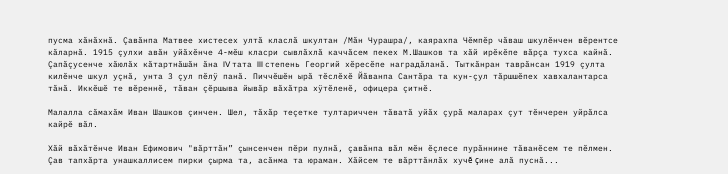пусма хăнăхнă. Çавăнпа Матвее хистесех ултă класлă шкултан /Мăн Чурашра/, каярахпа Чĕмпĕр чăваш шкулĕнчен вĕрентсе кăларнă. 1915 çулхи авăн уйăхĕнче 4-мĕш класри сывлăхлă каччăсем пекех М.Шашков та хăй ирĕкĕпе вăрçа тухса кайнă. Çапăçусенче хăюлăх кăтартнăшăн ăна IV тата III степень Георгий хĕресĕпе наградăланă. Тыткăнран таврăнсан 1919 çулта килĕнче шкул уçнă, унта 3 çул пĕлÿ панă. Пиччĕшĕн ырă тĕслĕхĕ Йăванпа Сантăра та кун-çул тăршшĕпех хавхалантарса тăнă. Иккĕшĕ те вĕреннĕ, тăван çĕршыва йывăр вăхăтра хÿтĕленĕ, офицера çитнĕ.

Малалла сăмахăм Иван Шашков çинчен. Шел, тăхăр теçетке тултариччен тăватă уйăх çурă маларах çут тĕнчерен уйрăлса кайрĕ вăл.

Хăй вăхăтĕнче Иван Ефимович "вăрттăн” çынсенчен пĕри пулнă, çавăнпа вăл мĕн ĕçлесе пурăннине тăванĕсем те пĕлмен. Çав тапхăрта унашкаллисем пирки çырма та, асăнма та юраман. Хăйсем те вăрттăнлăх хучĕ çине алă пуснă...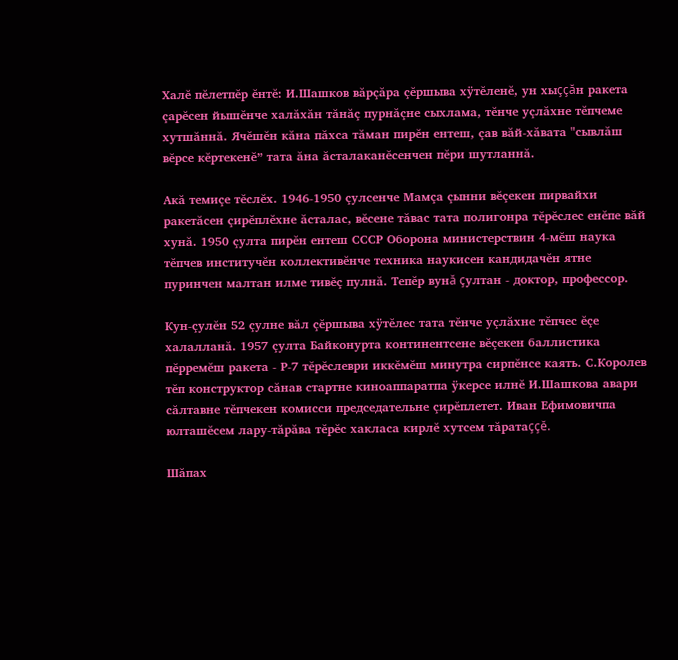Халĕ пĕлетпĕр ĕнтĕ: И.Шашков вăрçăра çĕршыва хÿтĕленĕ, ун хыççăн ракета çарĕсен йышĕнче халăхăн тăнăç пурнăçне сыхлама, тĕнче уçлăхне тĕпчеме хутшăннă. Ячĕшĕн кăна пăхса тăман пирĕн ентеш, çав вăй-хăвата "сывлăш вĕрсе кĕртекенĕ” тата ăна ăсталаканĕсенчен пĕри шутланнă.

Акă темиçе тĕслĕх. 1946-1950 çулсенче Мамçа çынни вĕçекен пирвайхи ракетăсен çирĕплĕхне ăсталас, вĕсене тăвас тата полигонра тĕрĕслес енĕпе вăй хунă. 1950 çулта пирĕн ентеш СССР Оборона министерствин 4-мĕш наука тĕпчев институчĕн коллективĕнче техника наукисен кандидачĕн ятне пуринчен малтан илме тивĕç пулнă. Тепĕр вунă çултан - доктор, профессор.

Кун-çулĕн 52 çулне вăл çĕршыва хÿтĕлес тата тĕнче уçлăхне тĕпчес ĕçе халалланă. 1957 çулта Байконурта континентсене вĕçекен баллистика пĕрремĕш ракета - Р-7 тĕрĕслеври иккĕмĕш минутра сирпĕнсе каять. С.Королев тĕп конструктор сăнав стартне киноаппаратпа ÿкерсе илнĕ И.Шашкова авари сăлтавне тĕпчекен комисси председательне çирĕплетет. Иван Ефимовичпа юлташĕсем лару-тăрăва тĕрĕс хакласа кирлĕ хутсем тăратаççĕ.

Шăпах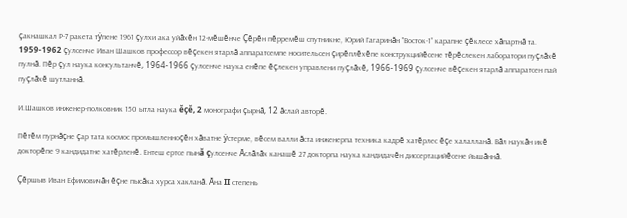çакнашкал Р-7 ракета тÿпене 1961 çулхи ака уйăхĕн 12-мĕшĕнче Çĕрĕн пĕрремĕш спутникне, Юрий Гагаринăн "Восток-1” карапне çĕклесе хăпартнă та. 1959-1962 çулсенче Иван Шашков профессор вĕçекен ятарлă аппаратсемпе носительсен çирĕплĕхĕпе конструкцийĕсене тĕрĕслекен лаборатори пуçлăхĕ пулнă. Пĕр çул наука консультанчĕ, 1964-1966 çулсенче наука енĕпе ĕçлекен управлени пуçлăхĕ, 1966-1969 çулсенче вĕçекен ятарлă аппаратсен пай пуçлăхĕ шутланнă.

И.Шашков инженер-полковник 150 ытла наука ĕçĕ, 2 монографи çырнă, 12 ăслай авторĕ.

Пĕтĕм пурнăçне çар тата космос промышленноçĕн хăватне ÿстерме, вĕсем валли ăста инженерпа техника кадрĕ хатĕрлес ĕçе халалланă. Вăл наукăн икĕ докторĕпе 9 кандидатне хатĕрленĕ. Ентеш ертсе пынă çулсенче Ăслăлăх канашĕ 27 докторпа наука кандидачĕн диссертацийĕсене йышăннă.

Çĕршыв Иван Ефимовичăн ĕçне пысăка хурса хакланă. Ăна II степень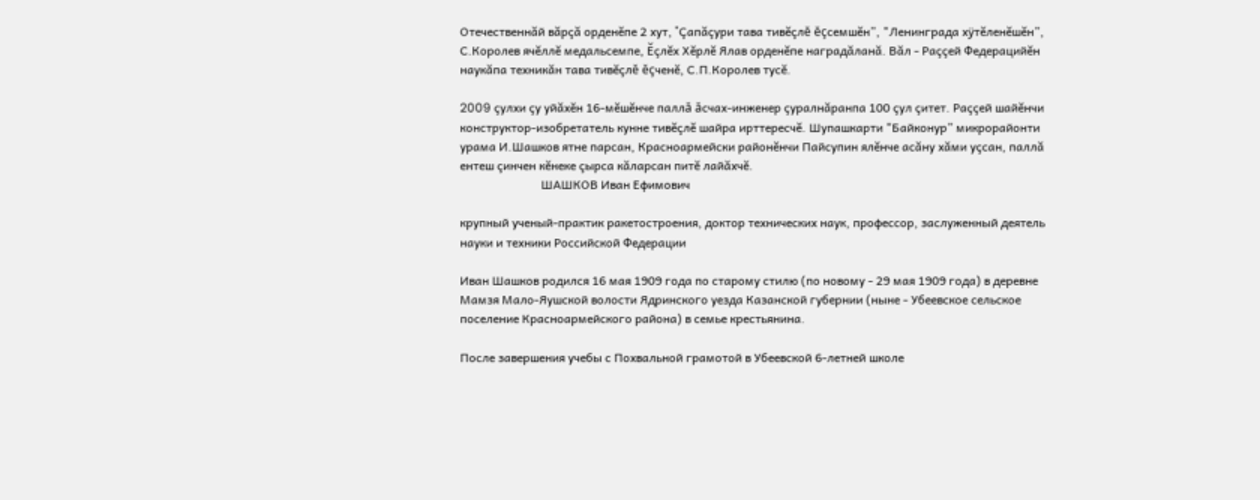Отечественнăй вăрçă орденĕпе 2 хут, "Çапăçури тава тивĕçлĕ ĕçсемшĕн”, "Ленинграда хÿтĕленĕшĕн”, С.Королев ячĕллĕ медальсемпе, Ĕçлĕх Хĕрлĕ Ялав орденĕпе наградăланă. Вăл - Раççей Федерацийĕн наукăпа техникăн тава тивĕçлĕ ĕçченĕ, С.П.Королев тусĕ.

2009 çулхи çу уйăхĕн 16-мĕшĕнче паллă ăсчах-инженер çуралнăранпа 100 çул çитет. Раççей шайĕнчи конструктор-изобретатель кунне тивĕçлĕ шайра ирттересчĕ. Шупашкарти "Байконур” микрорайонти урама И.Шашков ятне парсан, Красноармейски районĕнчи Пайсупин ялĕнче асăну хăми уçсан, паллă ентеш çинчен кĕнеке çырса кăларсан питĕ лайăхчĕ.
                           ШАШКОВ Иван Ефимович

крупный ученый-практик ракетостроения, доктор технических наук, профессор, заслуженный деятель науки и техники Российской Федерации

Иван Шашков родился 16 мая 1909 года по старому стилю (по новому - 29 мая 1909 года) в деревне Мамзя Мало-Яушской волости Ядринского уезда Казанской губернии (ныне - Убеевское сельское поселение Красноармейского района) в семье крестьянина.

После завершения учебы с Похвальной грамотой в Убеевской 6-летней школе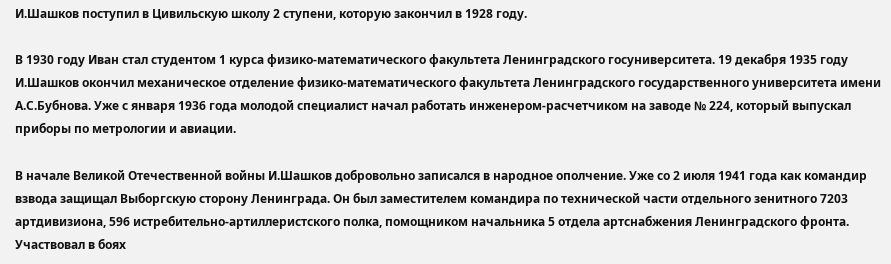И.Шашков поступил в Цивильскую школу 2 ступени, которую закончил в 1928 году.

В 1930 году Иван стал студентом 1 курса физико-математического факультета Ленинградского госуниверситета. 19 декабря 1935 году И.Шашков окончил механическое отделение физико-математического факультета Ленинградского государственного университета имени А.С.Бубнова. Уже с января 1936 года молодой специалист начал работать инженером-расчетчиком на заводе № 224, который выпускал приборы по метрологии и авиации.

В начале Великой Отечественной войны И.Шашков добровольно записался в народное ополчение. Уже со 2 июля 1941 года как командир взвода защищал Выборгскую сторону Ленинграда. Он был заместителем командира по технической части отдельного зенитного 7203 артдивизиона, 596 истребительно-артиллеристского полка, помощником начальника 5 отдела артснабжения Ленинградского фронта. Участвовал в боях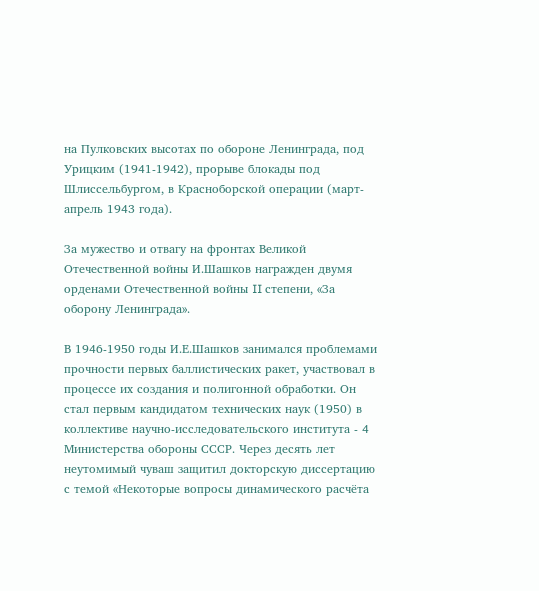на Пулковских высотах по обороне Ленинграда, под Урицким (1941-1942), прорыве блокады под Шлиссельбургом, в Красноборской операции (март-апрель 1943 года).

За мужество и отвагу на фронтах Великой Отечественной войны И.Шашков награжден двумя орденами Отечественной войны II степени, «За оборону Ленинграда».

В 1946-1950 годы И.Е.Шашков занимался проблемами прочности первых баллистических ракет, участвовал в процессе их создания и полигонной обработки. Он стал первым кандидатом технических наук (1950) в коллективе научно-исследовательского института - 4 Министерства обороны СССР. Через десять лет неутомимый чуваш защитил докторскую диссертацию с темой «Некоторые вопросы динамического расчёта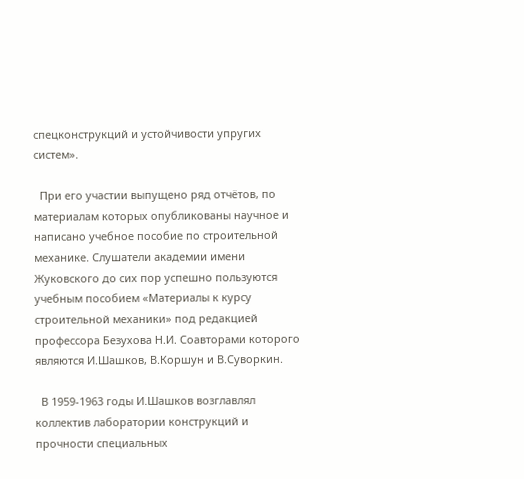спецконструкций и устойчивости упругих систем».

  При его участии выпущено ряд отчётов, по материалам которых опубликованы научное и написано учебное пособие по строительной механике. Слушатели академии имени Жуковского до сих пор успешно пользуются учебным пособием «Материалы к курсу строительной механики» под редакцией профессора Безухова Н.И. Соавторами которого являются И.Шашков, В.Коршун и В.Суворкин.

  В 1959-1963 годы И.Шашков возглавлял коллектив лаборатории конструкций и прочности специальных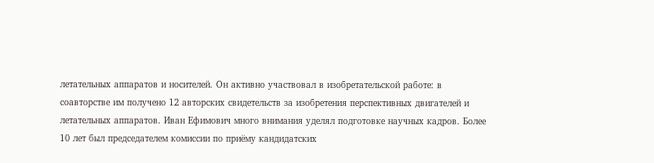летательных аппаратов и носителей. Он активно участвовал в изобретательской работе: в соавторстве им получено 12 авторских свидетельств за изобретения перспективных двигателей и летательных аппаратов. Иван Ефимович много внимания уделял подготовке научных кадров. Более 10 лет был председателем комиссии по приёму кандидатских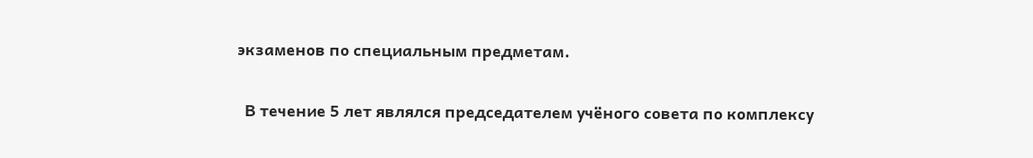экзаменов по специальным предметам.

  В течение 5 лет являлся председателем учёного совета по комплексу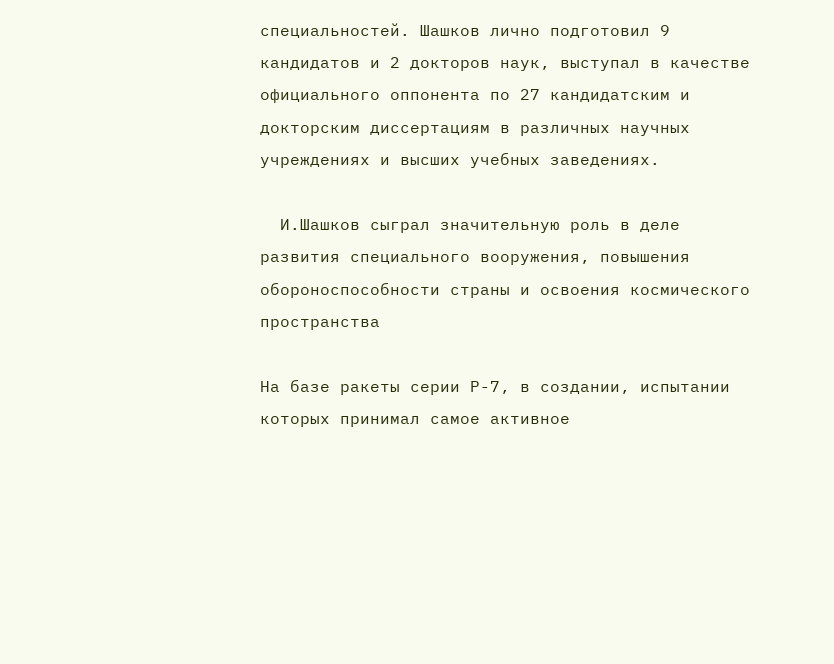специальностей. Шашков лично подготовил 9 кандидатов и 2 докторов наук, выступал в качестве официального оппонента по 27 кандидатским и докторским диссертациям в различных научных учреждениях и высших учебных заведениях.

  И.Шашков сыграл значительную роль в деле развития специального вооружения, повышения обороноспособности страны и освоения космического пространства

На базе ракеты серии Р-7, в создании, испытании которых принимал самое активное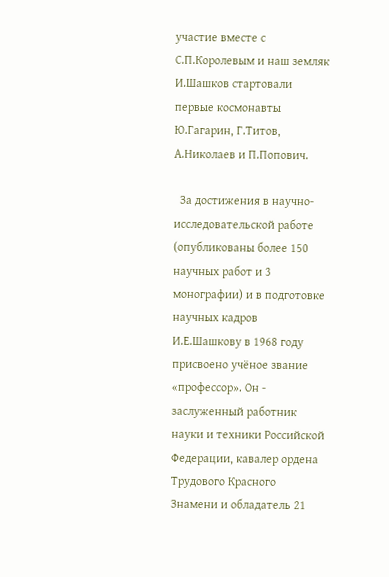участие вместе с С.П.Королевым и наш земляк И.Шашков стартовали первые космонавты Ю.Гагарин, Г.Титов, А.Николаев и П.Попович.

  За достижения в научно-исследовательской работе (опубликованы более 150 научных работ и 3 монографии) и в подготовке научных кадров И.Е.Шашкову в 1968 году присвоено учёное звание «профессор». Он - заслуженный работник науки и техники Российской Федерации, кавалер ордена Трудового Красного Знамени и обладатель 21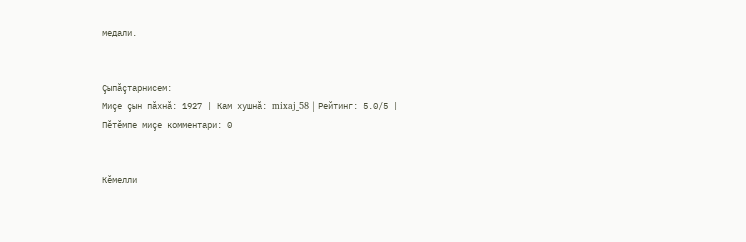медали.


Çыпăçтарнисем:
Миçе çын пăхнă: 1927 | Кам хушнă: mixaj_58 | Рейтинг: 5.0/5 |
Пĕтĕмпе миçе комментари: 0


Кĕмелли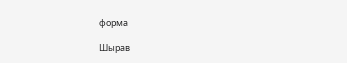форма

Шырав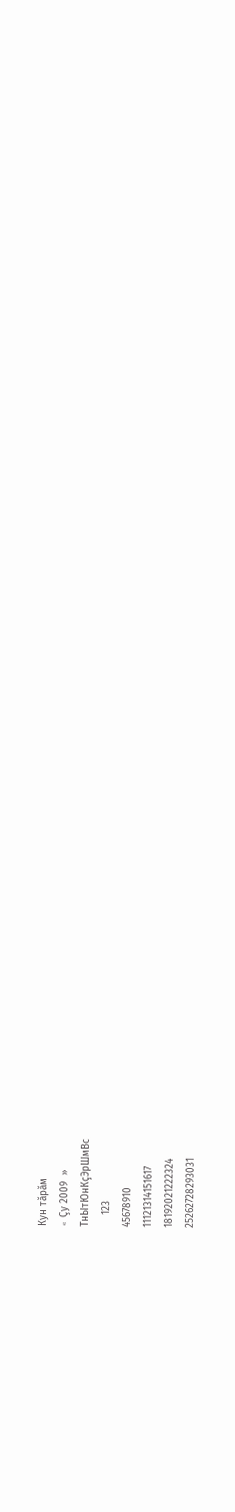Кун тăрăм
«  Çу 2009  »
ТнЫтЮнКçЭрШмВс
    123
45678910
11121314151617
18192021222324
25262728293031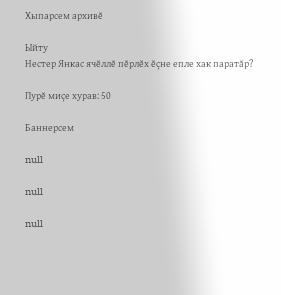Хыпарсем архивĕ

Ыйту
Нестер Янкас ячĕллĕ пĕрлĕх ĕçне епле хак паратăр?

Пурĕ миçе хурав: 50

Баннерсем

null

null

null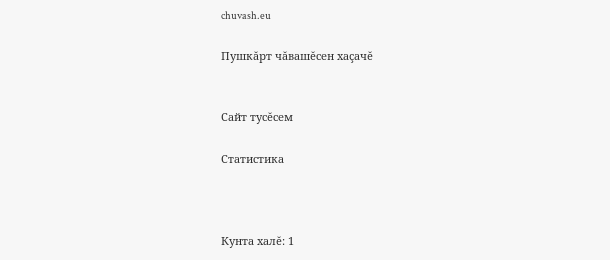chuvash.eu

Пушкăрт чăвашĕсен хаçачĕ


Сайт тусĕсем

Статистика



Кунта халĕ: 1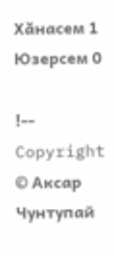Хăнасем 1
Юзерсем 0

!--
Copyright © Аксар Чунтупай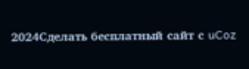2024Сделать бесплатный сайт с uCoz